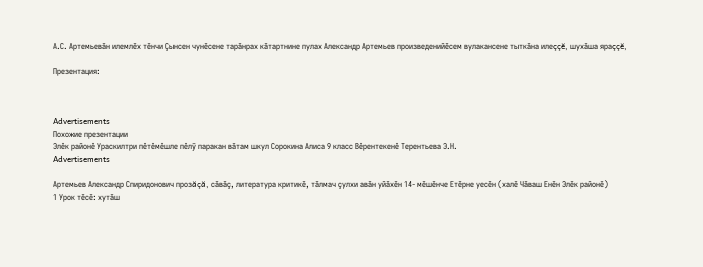А.С. Артемьевăн илемлĕх тĕнчи Çынсен чунĕсене тарăнрах кăтартнине пулах Александр Артемьев произведенийĕсем вулакансене тыткăна илеççĕ, шухăша яраççĕ,

Презентация:



Advertisements
Похожие презентации
Элěк районě Ураскилтри пěтěмěшле пěлÿ паракан вăтам шкул Сорокина Алиса 9 класс Вěрентекенě Терентьева Э.Н.
Advertisements

Артемьев Александр Спиридонович прозăçă, сăвăç, литература критикĕ, тăлмач çулхи авăн уйăхĕн 14- мĕшĕнче Етĕрне уесĕн (халĕ Чăваш Енĕн Элĕк районĕ)
1 Урок тĕсĕ: хутăш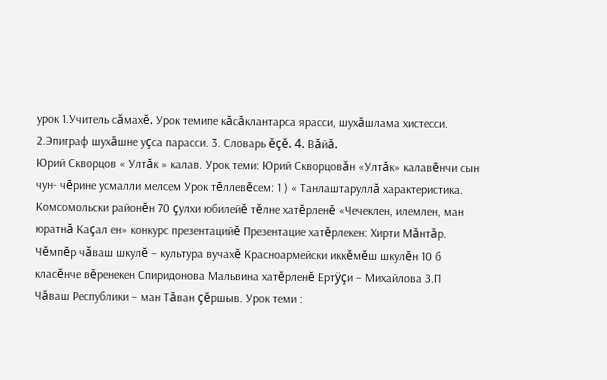урок 1.Учитель сăмахĕ. Урок темипе кăсăклантарса ярасси, шухăшлама хистесси. 2.Эпиграф шухăшне уçса парасси. 3. Словарь ĕçĕ. 4. Вăйă.
Юрий Скворцов « Ултăк » калав. Урок теми: Юрий Скворцовăн «Ултăк» калавēнчи сын чун- чēрине усмалли мелсем Урок тēллевēсем: 1 ) « Танлаштаруллă характеристика.
Комсомольски районĕн 70 çулхи юбилейĕ тĕлне хатĕрленĕ «Чечеклен, илемлен, ман юратнă Каçал ен» конкурс презентацийĕ Презентацие хатĕрлекен: Хирти Мăнтăр.
Чĕмпĕр чǎваш шкулĕ – культура вучахĕ Красноармейски иккĕмĕш шкулĕн 10 б класĕнче вĕренекен Спиридонова Мальвина хатĕрленĕ Ертÿçи – Михайлова З.П
Чăваш Республики – ман Тăван çĕршыв. Урок теми :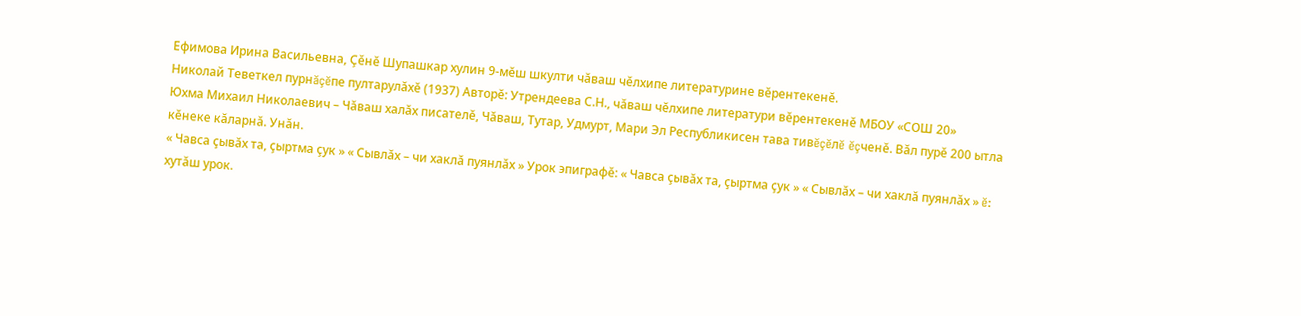Ефимова Ирина Васильевна, Çĕнĕ Шупашкар хулин 9-мĕш шкулти чăваш чĕлхипе литературине вĕрентекенĕ.
Николай Теветкел пурнăçĕпе пултарулăхĕ (1937) Авторĕ: Утрендеева С.Н., чăваш чĕлхипе литератури вĕрентекенĕ МБОУ «СОШ 20»
Юхма Михаил Николаевич – Чăваш халăх писателĕ, Чăваш, Тутар, Удмурт, Мари Эл Республикисен тава тивĕçĕлĕ ĕçченĕ. Вăл пурĕ 200 ытла кĕнеке кăларнă. Унăн.
« Чавса çывăх та, çыртма çук » « Сывлăх – чи хаклă пуянлăх » Урок эпиграфĕ: « Чавса çывăх та, çыртма çук » « Сывлăх – чи хаклă пуянлăх » ĕ: хутăш урок.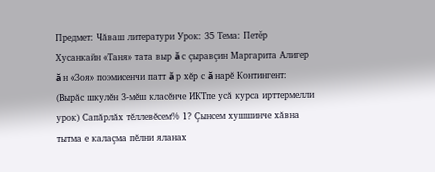Предмет: Чăваш литератури Урок: 35 Тема: Петěр Хусанкайн «Таня» тата выр ă с çыравçин Маргарита Алигер ă н «Зоя» поэмисенчи патт ă р хĕр с ă нарĕ Контингент:
(Вырăс шкулĕн 3-мĕш класĕнче ИКТпе усă курса ирттермелли урок) Сапăрлăх тĕллевĕсем% 1? Çынсем хушшинче хăвна тытма е калаçма пĕлни яланах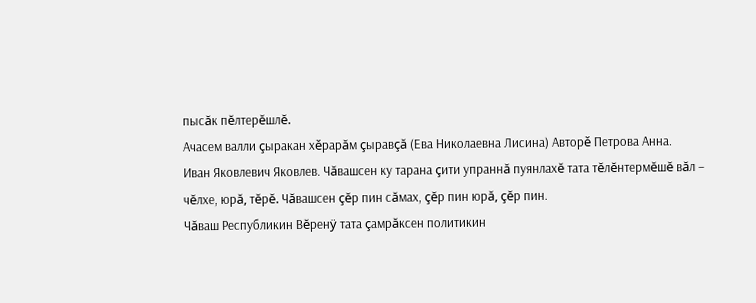пысăк пĕлтерĕшлĕ.
Ачасем валли çыракан хěрарăм çыравçă (Ева Николаевна Лисина) Авторě Петрова Анна.
Иван Яковлевич Яковлев. Чăвашсен ку тарана çити упраннă пуянлахĕ тата тĕлĕнтермĕшĕ вăл – чĕлхе, юрă, тĕрĕ. Чăвашсен çĕр пин сăмах, çĕр пин юрă, çĕр пин.
Чăваш Республикин Вĕренÿ тата çамрăксен политикин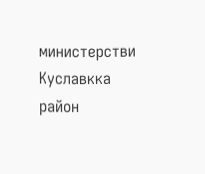министерстви Куславкка район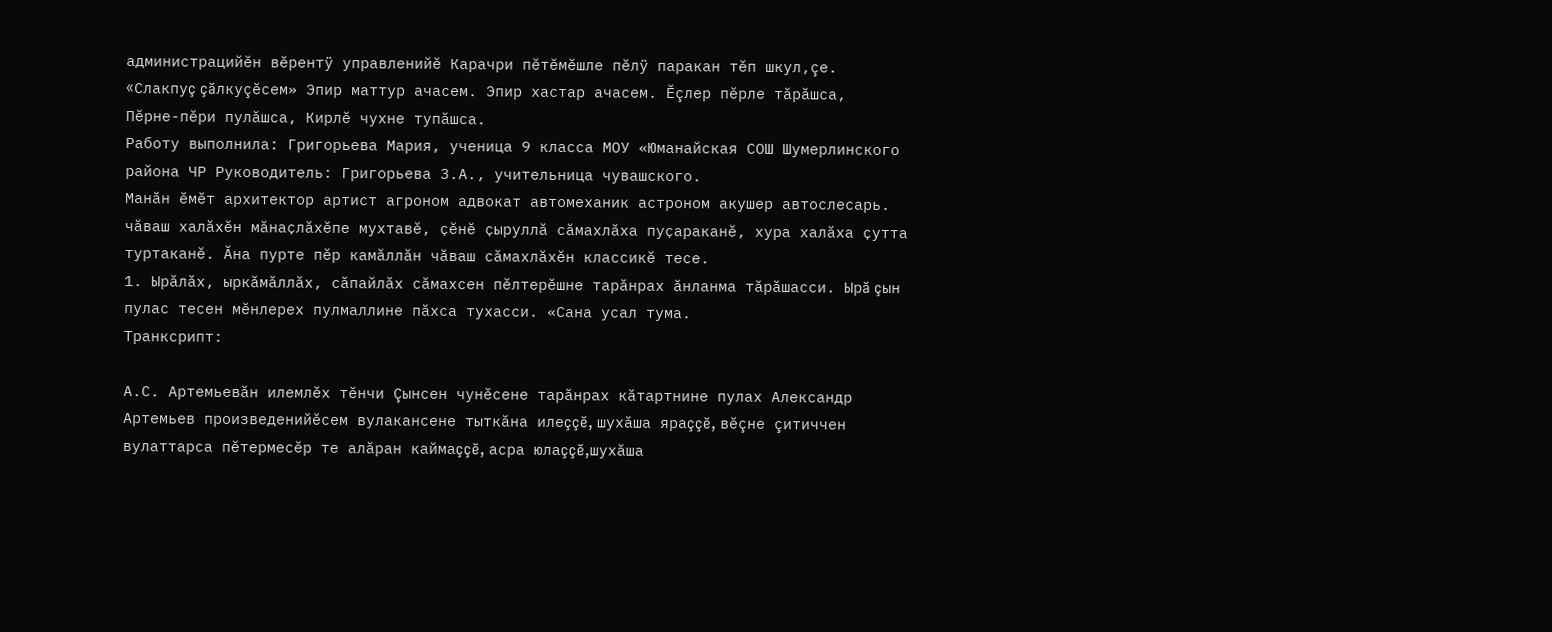администрацийĕн вĕрентÿ управленийĕ Карачри пĕтĕмĕшле пĕлÿ паракан тĕп шкул,çе.
«Cлакпуç çăлкуçĕсем» Эпир маттур ачасем. Эпир хастар ачасем. Ĕçлер пĕрле тăрăшса, Пĕрне-пĕри пулăшса, Кирлĕ чухне тупăшса.
Работу выполнила: Григорьева Мария, ученица 9 класса МОУ «Юманайская СОШ Шумерлинского района ЧР Руководитель: Григорьева З.А., учительница чувашского.
Манăн ĕмĕт архитектор артист агроном адвокат автомеханик астроном акушер автослесарь.
чӑваш халӑхӗн мӑнаҫлӑхӗпе мухтавӗ, ҫӗнӗ ҫыруллӑ сӑмахлӑха пуҫараканӗ, хура халӑха ҫутта туртаканӗ. Ӑна пурте пӗр камӑллӑн чӑваш сӑмахлӑхӗн классикӗ тесе.
1. Ырăлăх, ыркăмăллăх, сăпайлăх сăмахсен пĕлтерĕшне тарăнрах ăнланма тăрăшасси. Ырă çын пулас тесен мĕнлерех пулмаллине пăхса тухасси. «Сана усал тума.
Транксрипт:

А.С. Артемьевăн илемлĕх тĕнчи Çынсен чунĕсене тарăнрах кăтартнине пулах Александр Артемьев произведенийĕсем вулакансене тыткăна илеççĕ, шухăша яраççĕ, вĕçне çитиччен вулаттарса пĕтермесĕр те алăран каймаççĕ, асра юлаççĕ,шухăша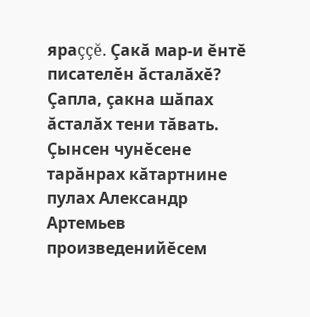яраççĕ. Çакă мар-и ĕнтĕ писателĕн ăсталăхĕ? Çапла, çакна шăпах ăсталăх тени тăвать. Çынсен чунĕсене тарăнрах кăтартнине пулах Александр Артемьев произведенийĕсем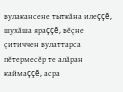вулакансене тыткăна илеççĕ, шухăша яраççĕ, вĕçне çитиччен вулаттарса пĕтермесĕр те алăран каймаççĕ, асра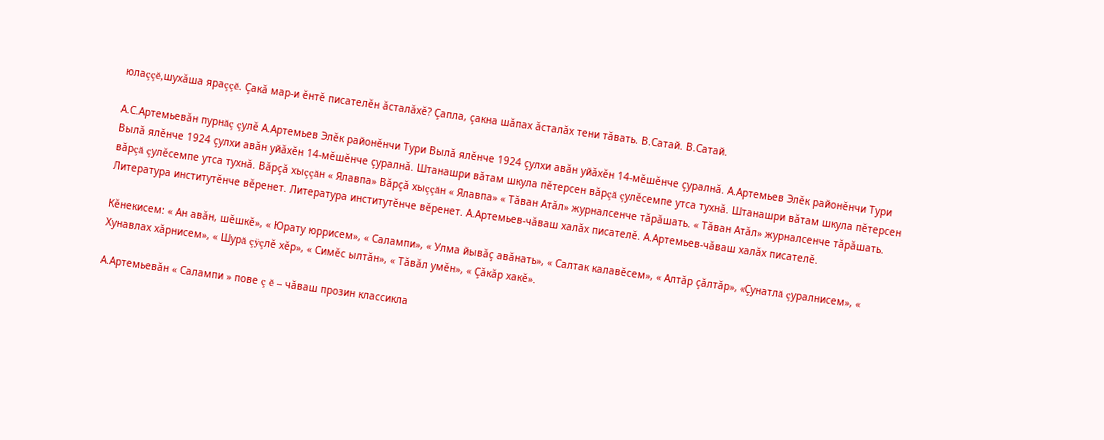юлаççĕ,шухăша яраççĕ. Çакă мар-и ĕнтĕ писателĕн ăсталăхĕ? Çапла, çакна шăпах ăсталăх тени тăвать. В.Сатай. В.Сатай.

А.С.Артемьевăн пурнăç çулĕ А.Артемьев Элĕк районĕнчи Тури Вылă ялĕнче 1924 çулхи авăн уйăхĕн 14-мĕшĕнче çуралнă. А.Артемьев Элĕк районĕнчи Тури Вылă ялĕнче 1924 çулхи авăн уйăхĕн 14-мĕшĕнче çуралнă. Штанашри вăтам шкула пĕтерсен вăрçă çулĕсемпе утса тухнă. Штанашри вăтам шкула пĕтерсен вăрçă çулĕсемпе утса тухнă. Вăрçă хыççăн « Ялавпа» Вăрçă хыççăн « Ялавпа» « Тăван Атăл» журналсенче тăрăшать. « Тăван Атăл» журналсенче тăрăшать. Литература институтĕнче вĕренет. Литература институтĕнче вĕренет. А.Артемьев-чăваш халăх писателĕ. А.Артемьев-чăваш халăх писателĕ.

Кĕнекисем: « Ан авăн, шĕшкĕ», « Юрату юррисем», « Салампи», « Улма йывăç авăнать», « Салтак калавĕсем», « Алтăр çăлтăр», «Çунатлă çуралнисем», « Хунавлах хăрнисем», « Шурă çÿçлĕ хĕр», « Симĕс ылтăн», « Тăвăл умĕн», « Çăкăр хакĕ».

А.Артемьевăн « Салампи » пове ç ĕ – чăваш прозин классикла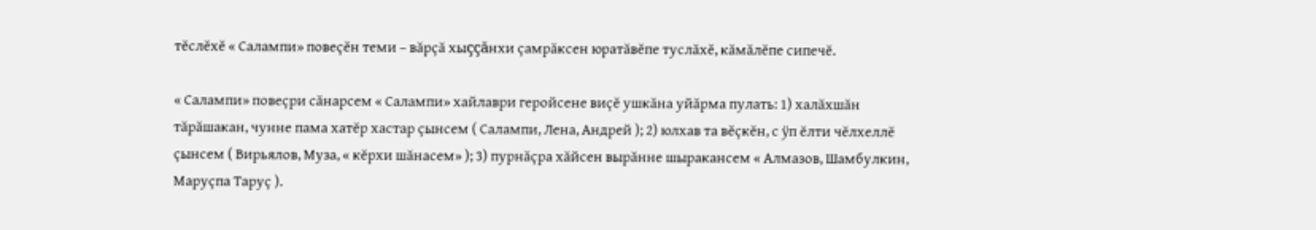тĕслĕхĕ « Салампи» повеçĕн теми – вăрçă хыççăнхи çамрăксен юратăвĕпе туслăхĕ, кăмăлĕпе сипечĕ.

« Салампи» повеçри сăнарсем « Салампи» хайлаври геройсене виçĕ ушкăна уйăрма пулать: 1) халăхшăн тăрăшакан, чунне пама хатĕр хастар çынсем ( Салампи, Лена, Андрей ); 2) юлхав та вĕçкĕн, с ÿп ĕлти чĕлхеллĕ çынсем ( Вирьялов, Муза, « кĕрхи шăнасем» ); 3) пурнăçра хăйсен вырăнне шыракансем « Алмазов, Шамбулкин, Маруçпа Таруç ).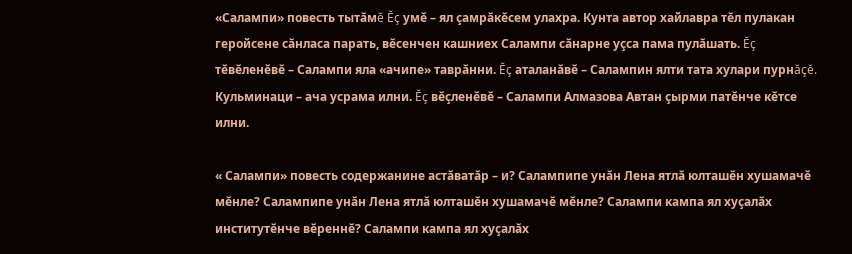«Салампи» повесть тытăмĕ Ĕç умĕ – ял çамрăкĕсем улахра. Кунта автор хайлавра тĕл пулакан геройсене сăнласа парать, вĕсенчен кашниех Салампи сăнарне уçса пама пулăшать. Ĕç тĕвĕленĕвĕ – Салампи яла «ачипе» таврăнни. Ĕç аталанăвĕ – Салампин ялти тата хулари пурнăçĕ. Кульминаци – ача усрама илни. Ĕç вĕçленĕвĕ – Салампи Алмазова Автан çырми патĕнче кĕтсе илни.

« Салампи» повесть содержанине астăватăр – и? Салампипе унăн Лена ятлă юлташĕн хушамачĕ мĕнле? Салампипе унăн Лена ятлă юлташĕн хушамачĕ мĕнле? Салампи кампа ял хуçалăх институтĕнче вĕреннĕ? Салампи кампа ял хуçалăх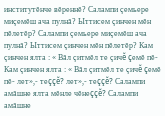институтĕнче вĕреннĕ? Салампи çемьере миçемĕш ача пулнă? Ыттисем çинчен мĕн пĕлетĕр? Салампи çемьере миçемĕш ача пулнă? Ыттисем çинчен мĕн пĕлетĕр? Кам çинчен ялта : « Вăл çитмĕл те çичĕ çемĕ пĕ- Кам çинчен ялта : « Вăл çитмĕл те çичĕ çемĕ пĕ- лет»,- теççĕ? лет»,- теççĕ? Салампи амăшне ялта мĕнле чĕнеççĕ? Салампи амăшне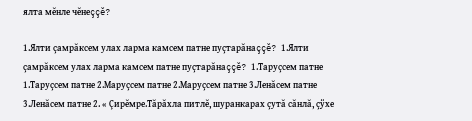ялта мĕнле чĕнеççĕ?

1.Ялти çамрăксем улах ларма камсем патне пуçтарăнаççĕ? 1.Ялти çамрăксем улах ларма камсем патне пуçтарăнаççĕ? 1.Таруçсем патне 1.Таруçсем патне 2.Маруçсем патне 2.Маруçсем патне 3.Ленăсем патне 3.Ленăсем патне 2. « Çирĕмре.Тăрăхла питлĕ, шуранкарах çутă сăнлă, çÿхе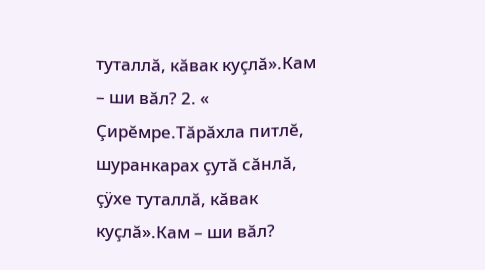туталлă, кăвак куçлă».Кам – ши вăл? 2. « Çирĕмре.Тăрăхла питлĕ, шуранкарах çутă сăнлă, çÿхе туталлă, кăвак куçлă».Кам – ши вăл?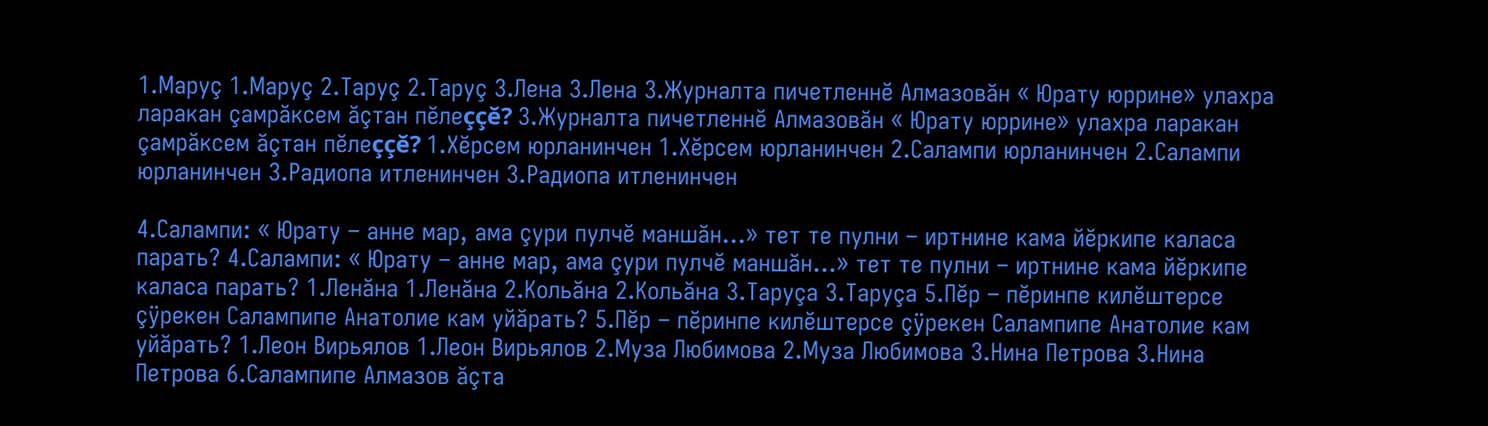1.Маруç 1.Маруç 2.Таруç 2.Таруç 3.Лена 3.Лена 3.Журналта пичетленнĕ Алмазовăн « Юрату юррине» улахра ларакан çамрăксем ăçтан пĕлеççĕ? 3.Журналта пичетленнĕ Алмазовăн « Юрату юррине» улахра ларакан çамрăксем ăçтан пĕлеççĕ? 1.Хĕрсем юрланинчен 1.Хĕрсем юрланинчен 2.Салампи юрланинчен 2.Салампи юрланинчен 3.Радиопа итленинчен 3.Радиопа итленинчен

4.Салампи: « Юрату – анне мар, ама çури пулчĕ маншăн…» тет те пулни – иртнине кама йĕркипе каласа парать? 4.Салампи: « Юрату – анне мар, ама çури пулчĕ маншăн…» тет те пулни – иртнине кама йĕркипе каласа парать? 1.Ленăна 1.Ленăна 2.Кольăна 2.Кольăна 3.Таруçа 3.Таруçа 5.Пĕр – пĕринпе килĕштерсе çÿрекен Салампипе Анатолие кам уйăрать? 5.Пĕр – пĕринпе килĕштерсе çÿрекен Салампипе Анатолие кам уйăрать? 1.Леон Вирьялов 1.Леон Вирьялов 2.Муза Любимова 2.Муза Любимова 3.Нина Петрова 3.Нина Петрова 6.Салампипе Алмазов ăçта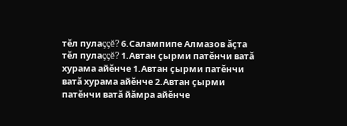тĕл пулаççĕ? 6.Салампипе Алмазов ăçта тĕл пулаççĕ? 1.Автан çырми патĕнчи ватă хурама айĕнче 1.Автан çырми патĕнчи ватă хурама айĕнче 2.Автан çырми патĕнчи ватă йăмра айĕнче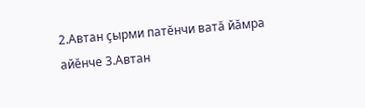2.Автан çырми патĕнчи ватă йăмра айĕнче 3.Автан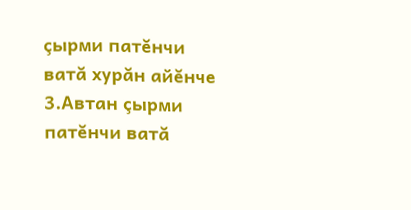çырми патĕнчи ватă хурăн айĕнче 3.Автан çырми патĕнчи ватă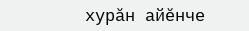хурăн айĕнче